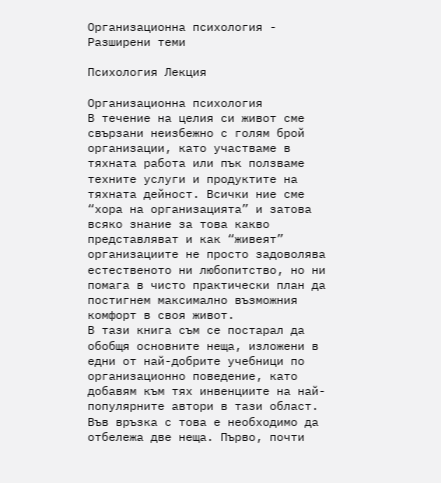Организационна психология - Разширени теми

Психология Лекция

Организационна психология
В течение на целия си живот сме свързани неизбежно с голям брой организации, като участваме в тяхната работа или пък ползваме техните услуги и продуктите на тяхната дейност. Всички ние сме “хора на организацията” и затова всяко знание за това какво представляват и как “живеят” организациите не просто задоволява естественото ни любопитство, но ни помага в чисто практически план да постигнем максимално възможния комфорт в своя живот.
В тази книга съм се постарал да обобщя основните неща, изложени в едни от най-добрите учебници по организационно поведение, като добавям към тях инвенциите на най-популярните автори в тази област. Във връзка с това е необходимо да отбележа две неща. Първо, почти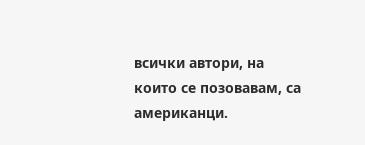всички автори, на които се позовавам, са американци.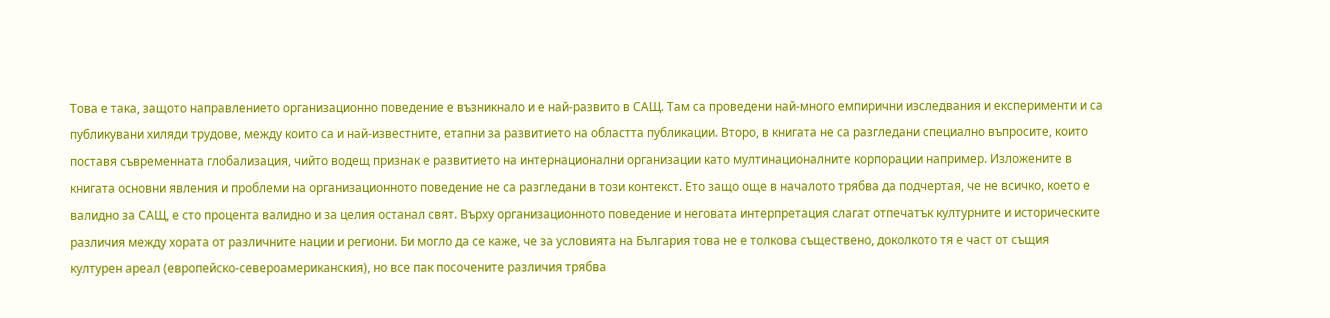Това е така, защото направлението организационно поведение е възникнало и е най-развито в САЩ. Там са проведени най-много емпирични изследвания и експерименти и са публикувани хиляди трудове, между които са и най-известните, етапни за развитието на областта публикации. Второ, в книгата не са разгледани специално въпросите, които поставя съвременната глобализация, чийто водещ признак е развитието на интернационални организации като мултинационалните корпорации например. Изложените в книгата основни явления и проблеми на организационното поведение не са разгледани в този контекст. Ето защо още в началото трябва да подчертая, че не всичко, което е валидно за САЩ, е сто процента валидно и за целия останал свят. Върху организационното поведение и неговата интерпретация слагат отпечатък културните и историческите различия между хората от различните нации и региони. Би могло да се каже, че за условията на България това не е толкова съществено, доколкото тя е част от същия културен ареал (европейско-североамериканския), но все пак посочените различия трябва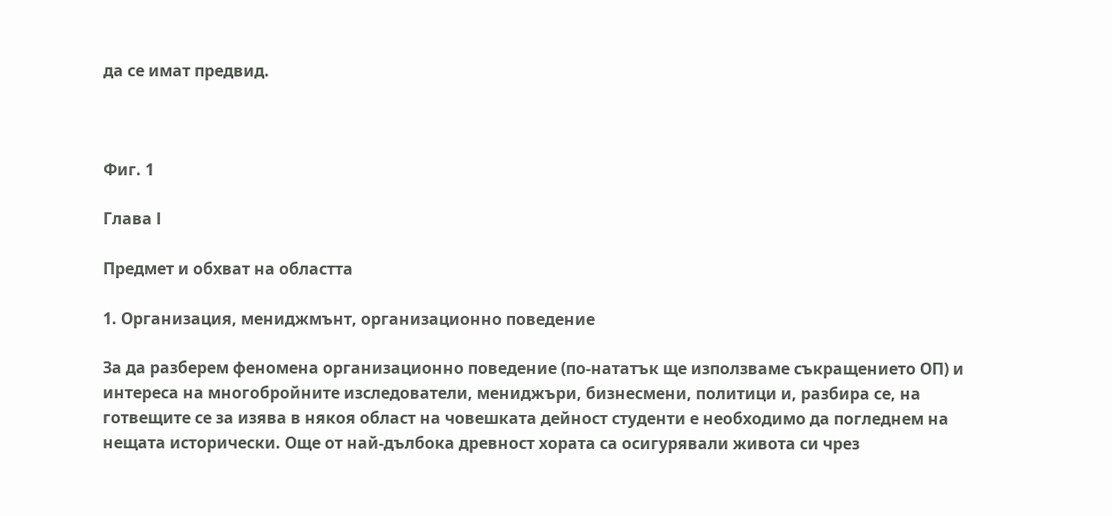да се имат предвид.



Фиг. 1

Глава І

Предмет и обхват на областта

1. Организация, мениджмънт, организационно поведение

За да разберем феномена организационно поведение (по-нататък ще използваме съкращението ОП) и интереса на многобройните изследователи, мениджъри, бизнесмени, политици и, разбира се, на готвещите се за изява в някоя област на човешката дейност студенти е необходимо да погледнем на нещата исторически. Още от най-дълбока древност хората са осигурявали живота си чрез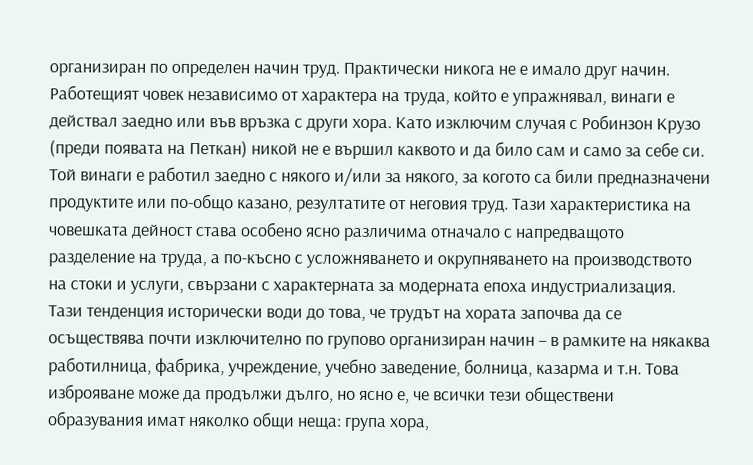организиран по определен начин труд. Практически никога не е имало друг начин. Работещият човек независимо от характера на труда, който е упражнявал, винаги е действал заедно или във връзка с други хора. Като изключим случая с Робинзон Крузо (преди появата на Петкан) никой не е вършил каквото и да било сам и само за себе си. Той винаги е работил заедно с някого и/или за някого, за когото са били предназначени продуктите или по-общо казано, резултатите от неговия труд. Тази характеристика на човешката дейност става особено ясно различима отначало с напредващото разделение на труда, а по-късно с усложняването и окрупняването на производството на стоки и услуги, свързани с характерната за модерната епоха индустриализация. Тази тенденция исторически води до това, че трудът на хората започва да се осъществява почти изключително по групово организиран начин – в рамките на някаква работилница, фабрика, учреждение, учебно заведение, болница, казарма и т.н. Това изброяване може да продължи дълго, но ясно е, че всички тези обществени образувания имат няколко общи неща: група хора,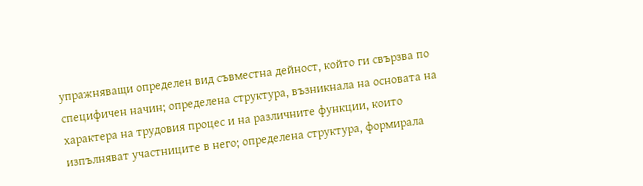упражняващи определен вид съвместна дейност, който ги свързва по специфичен начин; определена структура, възникнала на основата на характера на трудовия процес и на различните функции, които изпълняват участниците в него; определена структура, формирала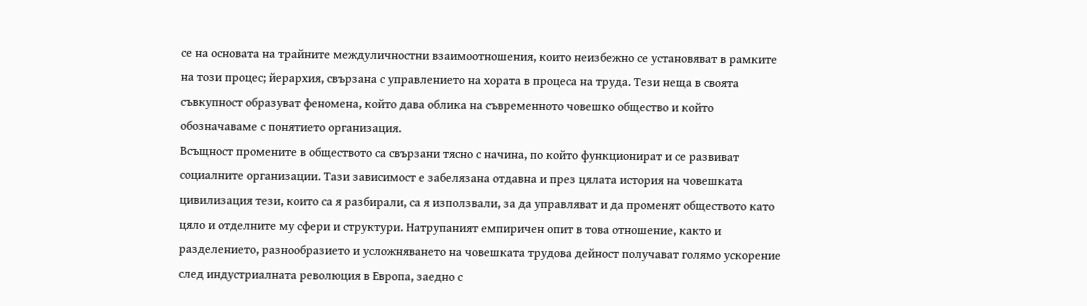се на основата на трайните междуличностни взаимоотношения, които неизбежно се установяват в рамките на този процес; йерархия, свързана с управлението на хората в процеса на труда. Тези неща в своята съвкупност образуват феномена, който дава облика на съвременното човешко общество и който обозначаваме с понятието организация.
Всъщност промените в обществото са свързани тясно с начина, по който функционират и се развиват социалните организации. Тази зависимост е забелязана отдавна и през цялата история на човешката цивилизация тези, които са я разбирали, са я използвали, за да управляват и да променят обществото като цяло и отделните му сфери и структури. Натрупаният емпиричен опит в това отношение, както и разделението, разнообразието и усложняването на човешката трудова дейност получават голямо ускорение след индустриалната революция в Европа, заедно с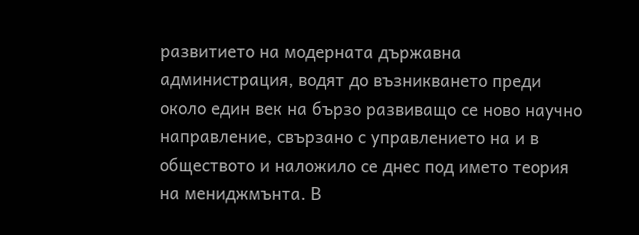развитието на модерната държавна администрация, водят до възникването преди около един век на бързо развиващо се ново научно направление, свързано с управлението на и в обществото и наложило се днес под името теория на мениджмънта. В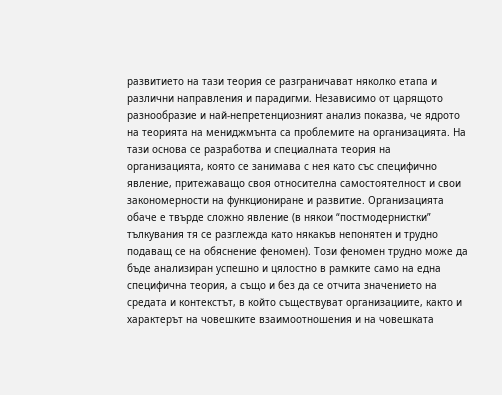развитието на тази теория се разграничават няколко етапа и различни направления и парадигми. Независимо от царящото разнообразие и най-непретенциозният анализ показва, че ядрото на теорията на мениджмънта са проблемите на организацията. На тази основа се разработва и специалната теория на организацията, която се занимава с нея като със специфично явление, притежаващо своя относителна самостоятелност и свои закономерности на функциониране и развитие. Организацията обаче е твърде сложно явление (в някои “постмодернистки” тълкувания тя се разглежда като някакъв непонятен и трудно подаващ се на обяснение феномен). Този феномен трудно може да бъде анализиран успешно и цялостно в рамките само на една специфична теория, а също и без да се отчита значението на средата и контекстът, в който съществуват организациите, както и характерът на човешките взаимоотношения и на човешката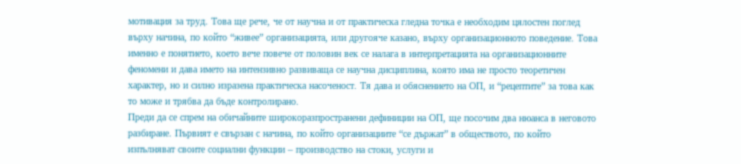мотивация за труд. Това ще рече, че от научна и от практическа гледна точка е необходим цялостен поглед върху начина, по който “живее” организацията, или другояче казано, върху организационното поведение. Това именно е понятието, което вече повече от половин век се налага в интерпретацията на организационните феномени и дава името на интензивно развиваща се научна дисциплина, която има не просто теоретичен характер, но и силно изразена практическа насоченост. Тя дава и обяснението на ОП, и “рецептите” за това как то може и трябва да бъде контролирано.
Преди да се спрем на обичайните широкоразпространени дефиниции на ОП, ще посочим два нюанса в неговото разбиране. Първият е свързан с начина, по който организациите “се държат” в обществото, по който изпълняват своите социални функции – производство на стоки, услуги и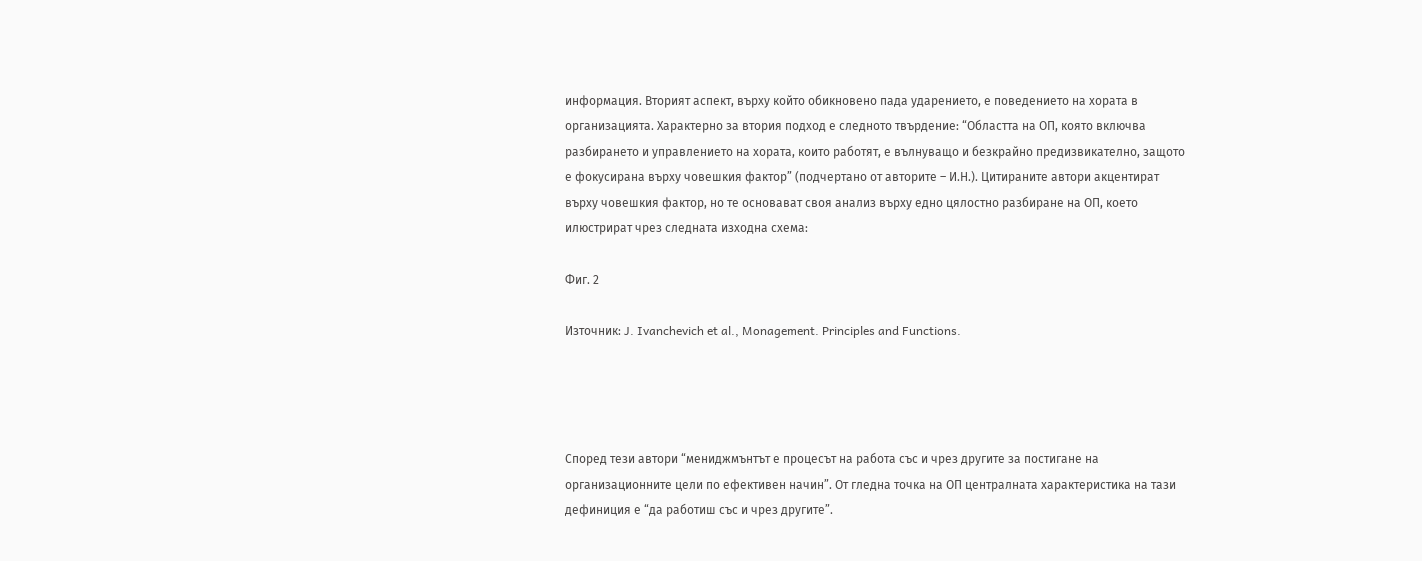информация. Вторият аспект, върху който обикновено пада ударението, е поведението на хората в организацията. Характерно за втория подход е следното твърдение: “Областта на ОП, която включва разбирането и управлението на хората, които работят, е вълнуващо и безкрайно предизвикателно, защото е фокусирана върху човешкия фактор” (подчертано от авторите – И.Н.). Цитираните автори акцентират върху човешкия фактор, но те основават своя анализ върху едно цялостно разбиране на ОП, което илюстрират чрез следната изходна схема:

Фиг. 2

Източник: J. Ivanchevich et al., Monagement. Principles and Functions.




Според тези автори “мениджмънтът е процесът на работа със и чрез другите за постигане на организационните цели по ефективен начин”. От гледна точка на ОП централната характеристика на тази дефиниция е “да работиш със и чрез другите”.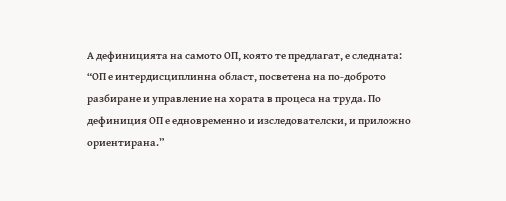А дефиницията на самото ОП, която те предлагат, е следната: “ОП е интердисциплинна област, посветена на по-доброто разбиране и управление на хората в процеса на труда. По дефиниция ОП е едновременно и изследователски, и приложно ориентирана.”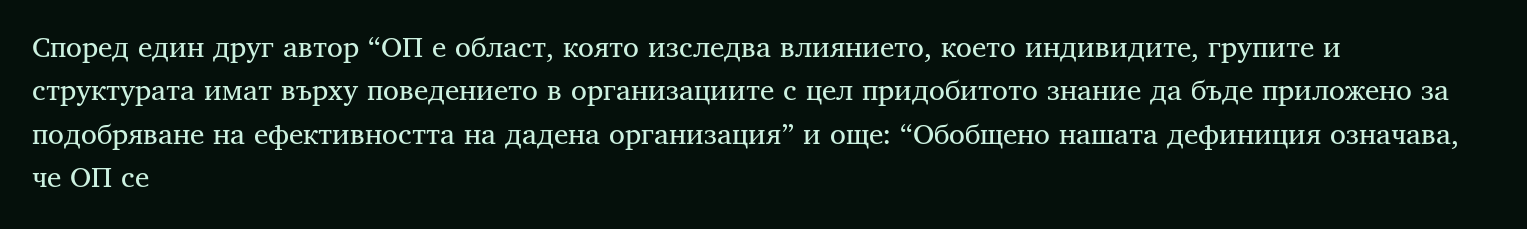Според един друг автор “ОП е област, която изследва влиянието, което индивидите, групите и структурата имат върху поведението в организациите с цел придобитото знание да бъде приложено за подобряване на ефективността на дадена организация” и още: “Обобщено нашата дефиниция означава, че ОП се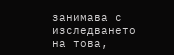занимава с изследването на това,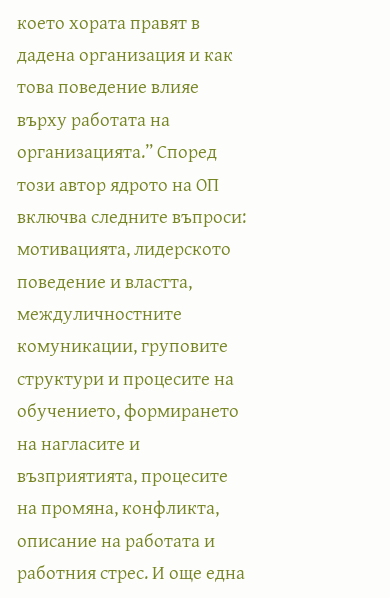което хората правят в дадена организация и как това поведение влияе върху работата на организацията.” Според този автор ядрото на ОП включва следните въпроси: мотивацията, лидерското поведение и властта, междуличностните комуникации, груповите структури и процесите на обучението, формирането на нагласите и възприятията, процесите на промяна, конфликта, описание на работата и работния стрес. И още една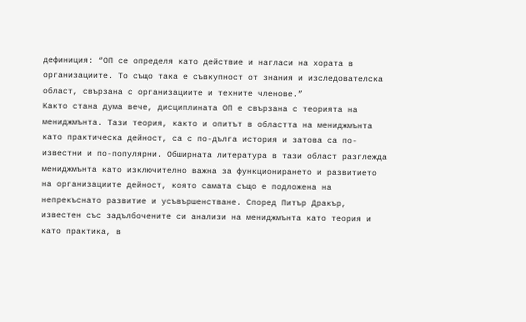дефиниция: “ОП се определя като действие и нагласи на хората в организациите. То също така е съвкупност от знания и изследователска област, свързана с организациите и техните членове.”
Както стана дума вече, дисциплината ОП е свързана с теорията на мениджмънта. Тази теория, както и опитът в областта на мениджмънта като практическа дейност, са с по-дълга история и затова са по-известни и по-популярни. Обширната литература в тази област разглежда мениджмънта като изключително важна за функционирането и развитието на организациите дейност, която самата също е подложена на непрекъснато развитие и усъвършенстване. Според Питър Дракър, известен със задълбочените си анализи на мениджмънта като теория и като практика, в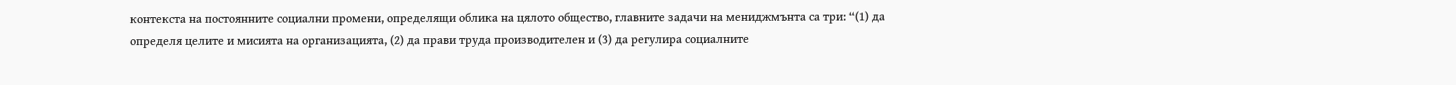контекста на постоянните социални промени, определящи облика на цялото общество, главните задачи на мениджмънта са три: “(1) да определя целите и мисията на организацията, (2) да прави труда производителен и (3) да регулира социалните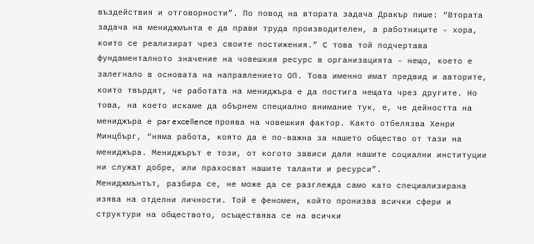въздействия и отговорности”. По повод на втората задача Дракър пише: “Втората задача на мениджмънта е да прави труда производителен, а работниците – хора, които се реализират чрез своите постижения.” С това той подчертава фундаменталното значение на човешкия ресурс в организацията – нещо, което е залегнало в основата на направлението ОП. Това именно имат предвид и авторите, които твърдят, че работата на мениджъра е да постига нещата чрез другите. Но това, на което искаме да обърнем специално внимание тук, е, че дейността на мениджъра е par excellence проява на човешкия фактор. Както отбелязва Хенри Минцбърг, “няма работа, която да е по-важна за нашето общество от тази на мениджъра. Мениджърът е този, от когото зависи дали нашите социални институции ни служат добре, или прахосват нашите таланти и ресурси”.
Мениджмънтът, разбира се, не може да се разглежда само като специализирана изява на отделни личности. Той е феномен, който пронизва всички сфери и структури на обществото, осъществява се на всички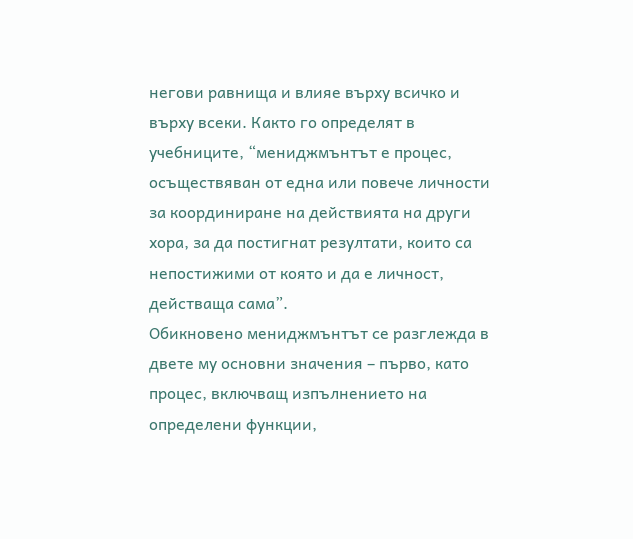негови равнища и влияе върху всичко и върху всеки. Както го определят в учебниците, “мениджмънтът е процес, осъществяван от една или повече личности за координиране на действията на други хора, за да постигнат резултати, които са непостижими от която и да е личност, действаща сама”.
Обикновено мениджмънтът се разглежда в двете му основни значения – първо, като процес, включващ изпълнението на определени функции,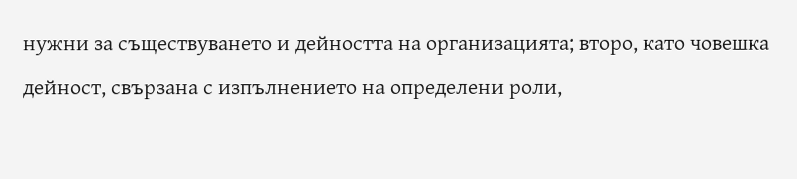нужни за съществуването и дейността на организацията; второ, като човешка дейност, свързана с изпълнението на определени роли,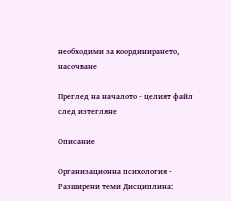необходими за координирането, насочване

Преглед на началото - целият файл след изтегляне

Описание

Организационна психология - Разширени теми Дисциплина: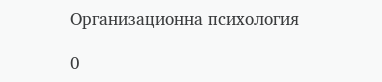Организационна психология

0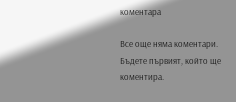коментара

Все още няма коментари. Бъдете първият, който ще коментира.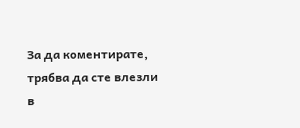За да коментирате, трябва да сте влезли в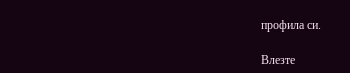профила си.

Влезте